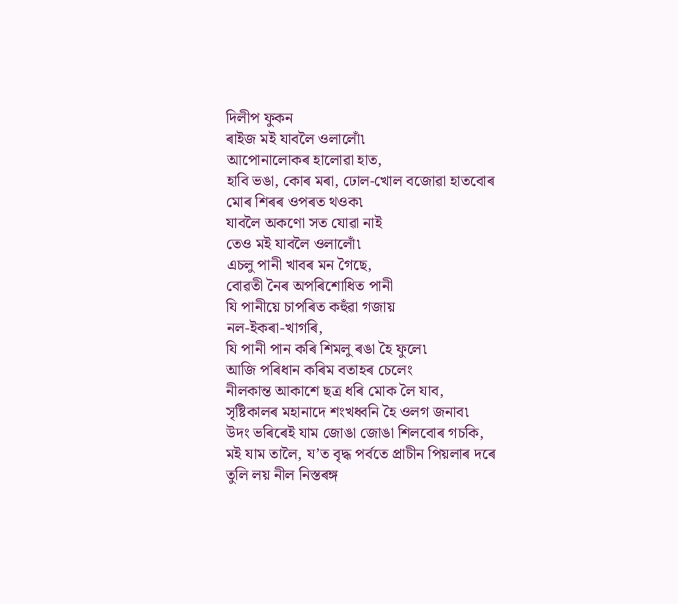দিলীপ ফুকন
ৰাইজ মই যাবলৈ ওলালোঁ৷
আপোনালোকৰ হালোৱা হাত,
হাবি ভঙা, কোৰ মৰা, ঢোল-খোল বজোৱা হাতবোৰ
মোৰ শিৰৰ ওপৰত থওক৷
যাবলৈ অকণো সত যোৱা নাই
তেও মই যাবলৈ ওলালোঁ৷
এচলু পানী খাবৰ মন গৈছে,
বোৱতী নৈৰ অপৰিশোধিত পানী
যি পানীয়ে চাপৰিত কহুঁৱা গজায়
নল-ইকৰা-খাগৰি,
যি পানী পান কৰি শিমলু ৰঙা হৈ ফুলে৷
আজি পৰিধান কৰিম বতাহৰ চেলেং
নীলকান্ত আকাশে ছত্ৰ ধৰি মোক লৈ যাব,
সৃষ্টিকালৰ মহানাদে শংখধ্বনি হৈ ওলগ জনাব৷
উদং ভৰিৰেই যাম জোঙা জোঙা শিলবোৰ গচকি,
মই যাম তালৈ, য’ত বৃদ্ধ পৰ্বতে প্ৰাচীন পিয়লাৰ দৰে
তুলি লয় নীল নিস্তৰঙ্গ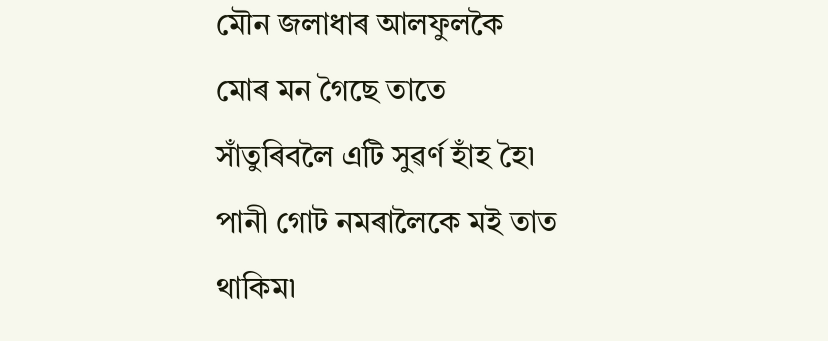মৌন জলাধাৰ আলফুলকৈ
মোৰ মন গৈছে তাতে সাঁতুৰিবলৈ এটি সুৱৰ্ণ হাঁহ হৈ৷
পানী গোট নমৰালৈকে মই তাত থাকিম৷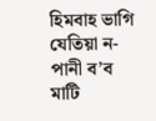হিমবাহ ভাগি যেতিয়া ন-পানী ব’ব
মাটি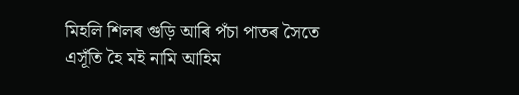মিহলি শিলৰ গুড়ি আৰি পঁচা পাতৰ সৈতে
এসূঁতি হৈ মই নামি আহিম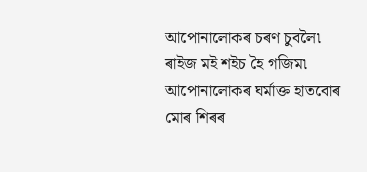আপোনালোকৰ চৰণ চুবলৈ৷
ৰাইজ মই শইচ হৈ গজিম৷
আপোনালোকৰ ঘৰ্মাক্ত হাতবোৰ
মোৰ শিৰৰ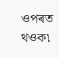ওপৰত থওক৷